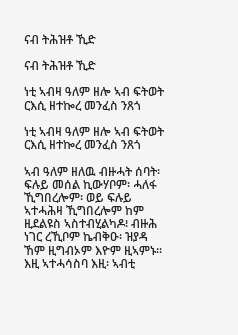ናብ ትሕዝቶ ኺድ

ናብ ትሕዝቶ ኺድ

ነቲ ኣብዛ ዓለም ዘሎ ኣብ ፍትወት ርእሲ ዘተኰረ መንፈስ ንጸጎ

ነቲ ኣብዛ ዓለም ዘሎ ኣብ ፍትወት ርእሲ ዘተኰረ መንፈስ ንጸጎ

ኣብ ዓለም ዘለዉ ብዙሓት ሰባት፡ ፍሉይ መሰል ኪውሃቦም፡ ሓለፋ ኺግበረሎም፡ ወይ ፍሉይ ኣተሓሕዛ ኺግበረሎም ከም ዚደልዩስ ኣስተብሂልካዶ፧ ብዙሕ ነገር ረኺቦም ኬብቅዑ፡ ዝያዳ ኸም ዚግብኦም እዮም ዚኣምኑ። እዚ ኣተሓሳስባ እዚ፡ ኣብቲ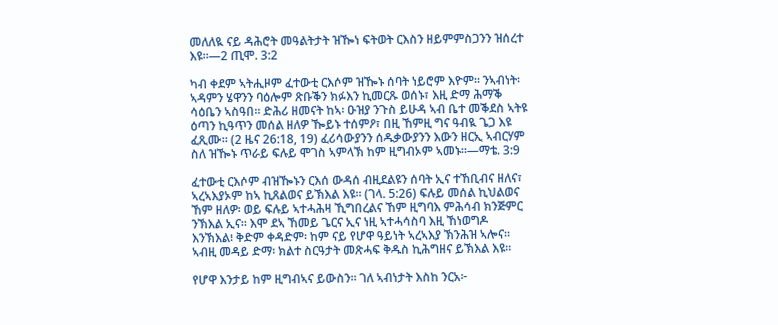መለለዪ ናይ ዳሕሮት መዓልትታት ዝዀነ ፍትወት ርእስን ዘይምምስጋንን ዝሰረተ እዩ።—2 ጢሞ. 3:2

ካብ ቀደም ኣትሒዞም ፈተውቲ ርእሶም ዝዀኑ ሰባት ነይሮም እዮም። ንኣብነት፡ ኣዳምን ሄዋንን ባዕሎም ጽቡቕን ክፉእን ኪመርጹ ወሰኑ፣ እዚ ድማ ሕማቕ ሳዕቤን ኣስዓበ። ድሕሪ ዘመናት ከኣ፡ ዑዝያ ንጉስ ይሁዳ ኣብ ቤተ መቕደስ ኣትዩ ዕጣን ኪዓጥን መሰል ዘለዎ ዀይኑ ተሰምዖ፣ በዚ ኸምዚ ግና ዓብዪ ጌጋ እዩ ፈጺሙ። (2 ዜና 26:18, 19) ፈሪሳውያንን ሰዱቃውያንን እውን ዘርኢ ኣብርሃም ስለ ዝዀኑ ጥራይ ፍሉይ ሞገስ ኣምላኽ ከም ዚግብኦም ኣመኑ።—ማቴ. 3:9

ፈተውቲ ርእሶም ብዝዀኑን ርእሰ ውዳሰ ብዚደልዩን ሰባት ኢና ተኸቢብና ዘለና፣ ኣረኣእያኦም ከኣ ኪጸልወና ይኽእል እዩ። (ገላ. 5:26) ፍሉይ መሰል ኪህልወና ኸም ዘለዎ፡ ወይ ፍሉይ ኣተሓሕዛ ኺግበረልና ኸም ዚግባእ ምሕሳብ ክንጅምር ንኽእል ኢና። እሞ ደኣ ኸመይ ጌርና ኢና ነዚ ኣተሓሳስባ እዚ ኸነወግዶ እንኽእል፧ ቅድም ቀዳድም፡ ከም ናይ የሆዋ ዓይነት ኣረኣእያ ኽንሕዝ ኣሎና። ኣብዚ መዳይ ድማ፡ ክልተ ስርዓታት መጽሓፍ ቅዱስ ኪሕግዘና ይኽእል እዩ።

የሆዋ እንታይ ከም ዚግብኣና ይውስን። ገለ ኣብነታት እስከ ንርአ፦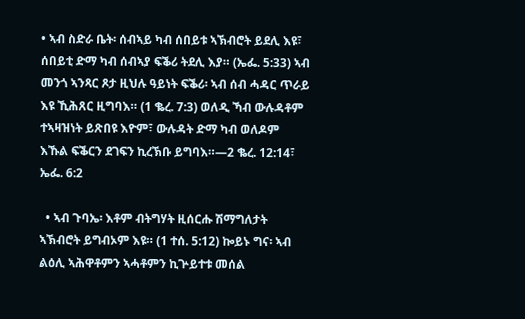• ኣብ ስድራ ቤት፡ ሰብኣይ ካብ ሰበይቱ ኣኽብሮት ይደሊ እዩ፣ ሰበይቲ ድማ ካብ ሰብኣያ ፍቕሪ ትደሊ እያ። (ኤፌ. 5:33) ኣብ መንጎ ኣንጻር ጾታ ዚህሉ ዓይነት ፍቕሪ፡ ኣብ ሰብ ሓዳር ጥራይ እዩ ኺሕጸር ዚግባእ። (1 ቈረ. 7:3) ወለዲ ኻብ ውሉዳቶም ተኣዛዝነት ይጽበዩ እዮም፣ ውሉዳት ድማ ካብ ወለዶም እኹል ፍቕርን ደገፍን ኪረኽቡ ይግባእ።—2 ቈረ. 12:14፣ ኤፌ. 6:2

  • ኣብ ጉባኤ፡ እቶም ብትግሃት ዚሰርሑ ሽማግለታት ኣኽብሮት ይግብኦም እዩ። (1 ተሰ. 5:12) ኰይኑ ግና፡ ኣብ ልዕሊ ኣሕዋቶምን ኣሓቶምን ኪጕይተቱ መሰል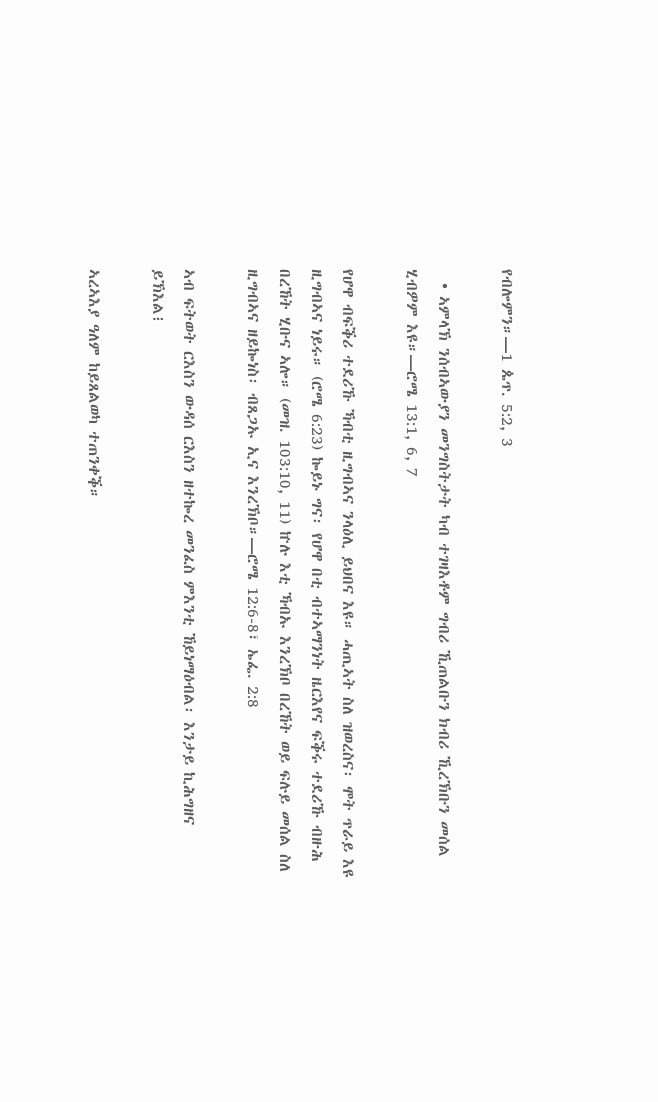የብሎምን።—1 ጴጥ. 5:2, 3

  • ኣምላኽ ንሰብኣውያን መንግስትታት ካብ ተገዛእቶም ግብሪ ኺጠልቡን ክብሪ ኺረኽቡን መሰል ሂብዎም እዩ።—ሮሜ 13:1, 6, 7

የሆዋ ብፍቕሪ ተደሪኹ ኻብቲ ዚግብኣና ንላዕሊ ይህበና እዩ። ሓጢኣት ስለ ዝወረስና፡ ሞት ጥራይ እዩ ዚግብኣና ነይሩ። (ሮሜ 6:23) ኰይኑ ግና፡ የሆዋ በቲ ብተኣማንነት ዜርእየና ፍቕሩ ተደሪኹ ብዙሕ በረኸት ሂቡና ኣሎ። (መዝ. 103:10, 11) ኵሉ እቲ ኻብኡ እንረኽቦ በረኸት ወይ ፍሉይ መሰል ስለ ዚግብኣና ዘይኰነስ፡ ብጸጋኡ ኢና እንረኽቦ።—ሮሜ 12:6-8፣ ኤፌ. 2:8

ኣብ ፍትወት ርእስን ውዳሰ ርእስን ዘተኰረ መንፈስ ምእንቲ ኸይነማዕብል፡ እንታይ ኪሕግዘና ይኽእል፧

ኣረኣእያ ዓለም ከይጸልወካ ተጠንቀቕ።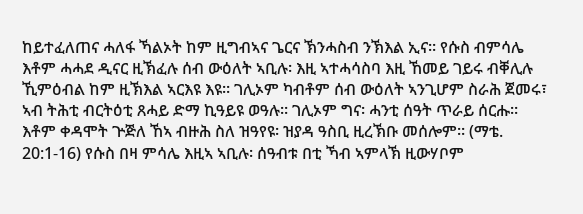ከይተፈለጠና ሓለፋ ኻልኦት ከም ዚግብኣና ጌርና ኽንሓስብ ንኽእል ኢና። የሱስ ብምሳሌ እቶም ሓሓደ ዲናር ዚኽፈሉ ሰብ ውዕለት ኣቢሉ፡ እዚ ኣተሓሳስባ እዚ ኸመይ ገይሩ ብቐሊሉ ኺምዕብል ከም ዚኽእል ኣርእዩ እዩ። ገሊኦም ካብቶም ሰብ ውዕለት ኣንጊሆም ስራሕ ጀመሩ፣ ኣብ ትሕቲ ብርትዕቲ ጸሓይ ድማ ኪዓይዩ ወዓሉ። ገሊኦም ግና፡ ሓንቲ ሰዓት ጥራይ ሰርሑ። እቶም ቀዳሞት ጕጅለ ኸኣ ብዙሕ ስለ ዝዓየዩ፡ ዝያዳ ዓስቢ ዚረኽቡ መሰሎም። (ማቴ. 20:1-16) የሱስ በዛ ምሳሌ እዚኣ ኣቢሉ፡ ሰዓብቱ በቲ ኻብ ኣምላኽ ዚውሃቦም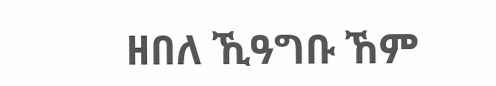ዘበለ ኺዓግቡ ኸም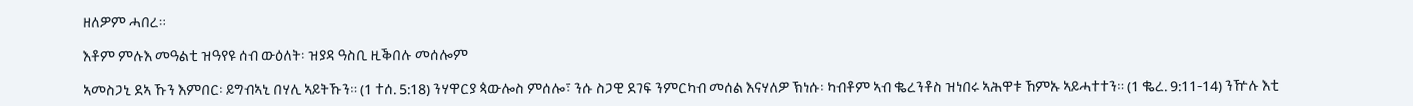ዘለዎም ሓበረ።

እቶም ምሉእ መዓልቲ ዝዓየዩ ሰብ ውዕለት፡ ዝያዳ ዓስቢ ዚቕበሉ መሰሎም

ኣመስጋኒ ደኣ ኹን እምበር፡ ይግብኣኒ በሃሊ ኣይትኹን። (1 ተሰ. 5:18) ንሃዋርያ ጳውሎስ ምሰሎ፣ ንሱ ስጋዊ ደገፍ ንምርካብ መሰል እናሃለዎ ኽነሱ፡ ካብቶም ኣብ ቈረንቶስ ዝነበሩ ኣሕዋቱ ኸምኡ ኣይሓተተን። (1 ቈረ. 9:11-14) ንዅሉ እቲ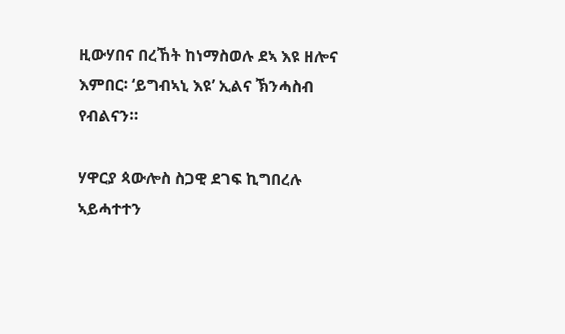ዚውሃበና በረኸት ከነማስወሉ ደኣ እዩ ዘሎና እምበር፡ ‘ይግብኣኒ እዩ’ ኢልና ኽንሓስብ የብልናን።

ሃዋርያ ጳውሎስ ስጋዊ ደገፍ ኪግበረሉ ኣይሓተተን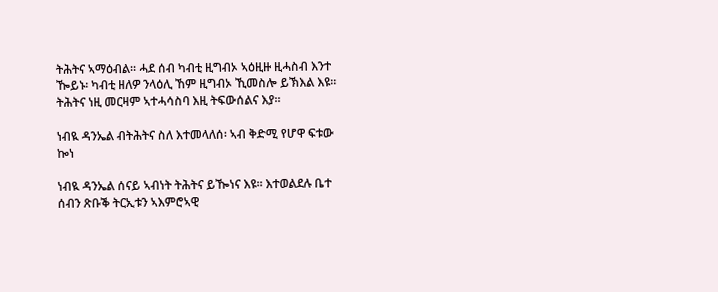ትሕትና ኣማዕብል። ሓደ ሰብ ካብቲ ዚግብኦ ኣዕዚዙ ዚሓስብ እንተ ዀይኑ፡ ካብቲ ዘለዎ ንላዕሊ ኸም ዚግብኦ ኺመስሎ ይኽእል እዩ። ትሕትና ነዚ መርዛም ኣተሓሳስባ እዚ ትፍውሰልና እያ።

ነብዪ ዳንኤል ብትሕትና ስለ እተመላለሰ፡ ኣብ ቅድሚ የሆዋ ፍቱው ኰነ

ነብዪ ዳንኤል ሰናይ ኣብነት ትሕትና ይዀነና እዩ። እተወልደሉ ቤተ ሰብን ጽቡቕ ትርኢቱን ኣእምሮኣዊ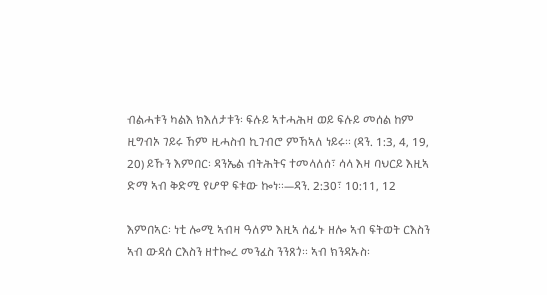ብልሓቱን ካልእ ክእለታቱን፡ ፍሉይ ኣተሓሕዛ ወይ ፍሉይ መሰል ከም ዚግብኦ ገይሩ ኸም ዚሓስብ ኪገብሮ ምኸኣለ ነይሩ። (ዳን. 1:3, 4, 19, 20) ይኹን እምበር፡ ዳንኤል ብትሕትና ተመላለሰ፣ ሳላ እዛ ባህርይ እዚኣ ድማ ኣብ ቅድሚ የሆዋ ፍቱው ኰነ።—ዳን. 2:30፣ 10:11, 12

እምበኣር፡ ነቲ ሎሚ ኣብዛ ዓለም እዚኣ ሰፊኑ ዘሎ ኣብ ፍትወት ርእስን ኣብ ውዳሰ ርእስን ዘተኰረ መንፈስ ንንጸጎ። ኣብ ክንዳኡስ፡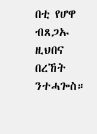በቲ የሆዋ ብጸጋኡ ዚህበና በረኸት ንተሓጐስ።